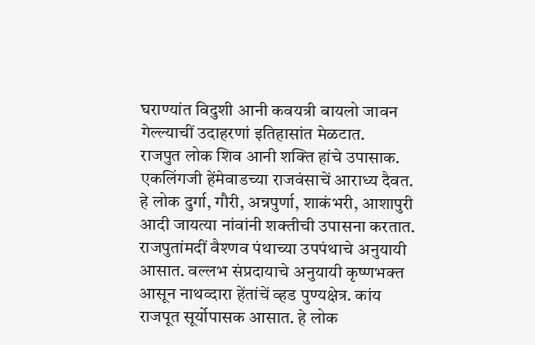घराण्यांत विदुशी आनी कवयत्री बायलो जावन गेल्ल्याचीं उदाहरणां इतिहासांत मेळटात.
राजपुत लोक शिव आनी शक्ति हांचे उपासाक. एकलिंगजी हेंमेवाडच्या राजवंसाचें आराध्य दैवत. हे लोक दुर्गा, गौरी, अन्नपुर्णा, शाकंभरी, आशापुरी आदी जायत्या नांवांनी शक्तीची उपासना करतात.
राजपुतांमदीं वैश्णव पंथाच्या उपपंथाचे अनुयायी आसात. वल्लभ संप्रदायाचे अनुयायी कृष्णभक्त आसून नाथव्दारा हेंतांचें व्हड पुण्यक्षेत्र. कांय राजपूत सूर्योपासक आसात. हे लोक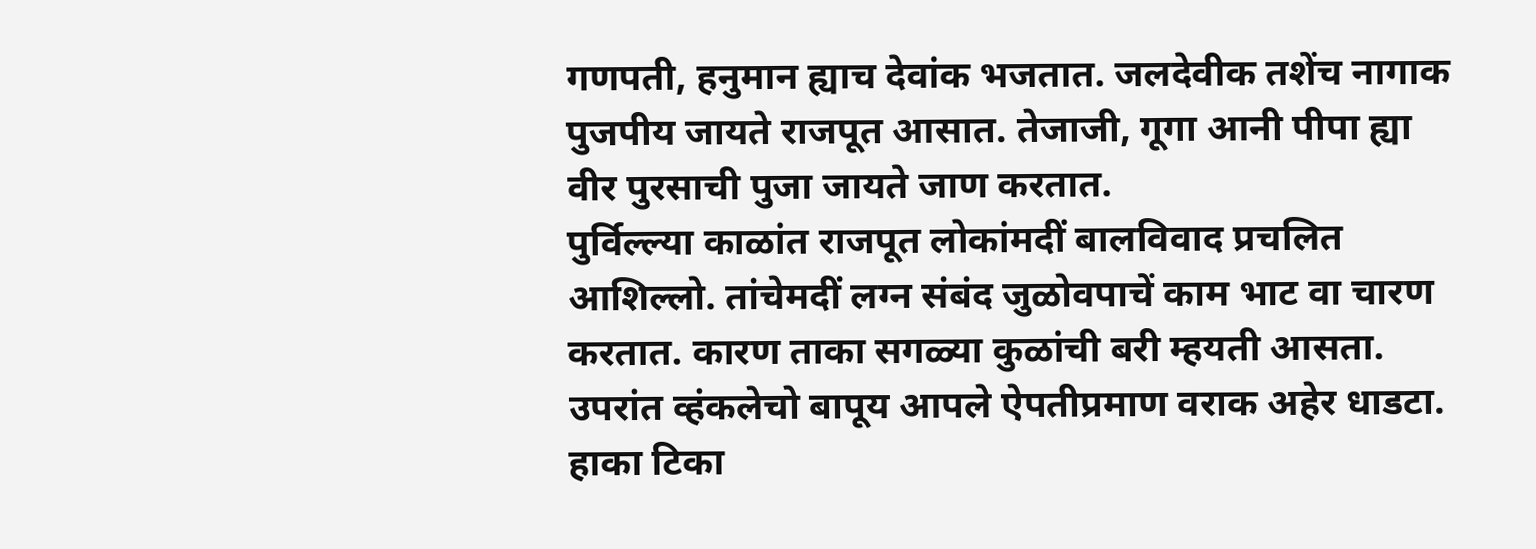गणपती, हनुमान ह्याच देवांक भजतात. जलदेवीक तशेंच नागाक पुजपीय जायते राजपूत आसात. तेजाजी, गूगा आनी पीपा ह्या वीर पुरसाची पुजा जायते जाण करतात.
पुर्विल्ल्या काळांत राजपूत लोकांमदीं बालविवाद प्रचलित आशिल्लो. तांचेमदीं लग्न संबंद जुळोवपाचें काम भाट वा चारण करतात. कारण ताका सगळ्या कुळांची बरी म्हयती आसता. उपरांत व्हंकलेचो बापूय आपले ऐपतीप्रमाण वराक अहेर धाडटा. हाका टिका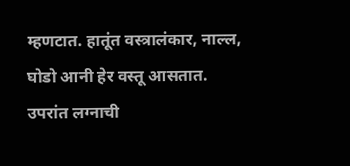म्हणटात. हातूंत वस्त्रालंकार, नाल्ल, घोडो आनी हेर वस्तू आसतात. उपरांत लग्नाची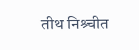तीथ निश्र्चीत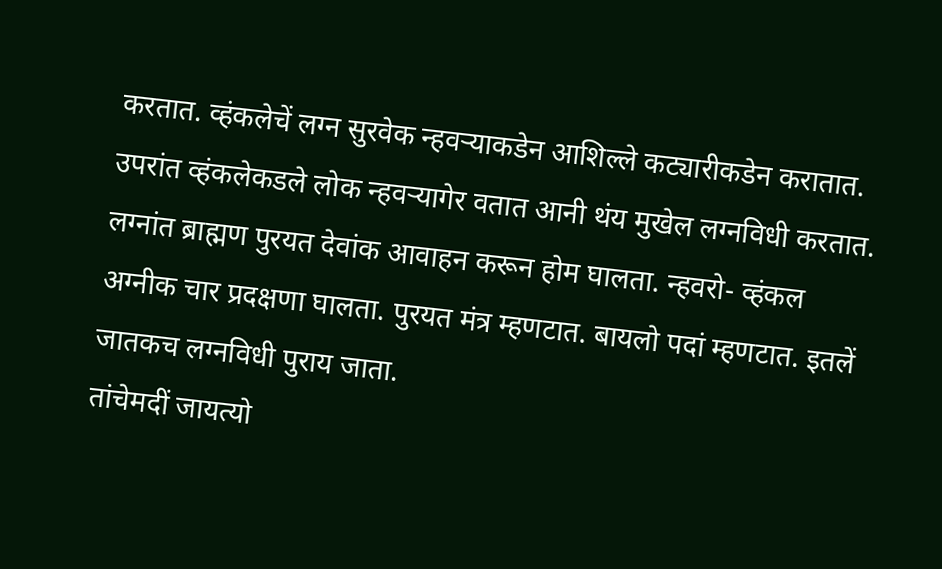करतात. व्हंकलेचें लग्न सुरवेक न्हवऱ्याकडेन आशिल्ले कट्यारीकडेन करातात. उपरांत व्हंकलेकडले लोक न्हवऱ्यागेर वतात आनी थंय मुखेल लग्नविधी करतात. लग्नांत ब्राह्मण पुरयत देवांक आवाहन करून होम घालता. न्हवरो- व्हंकल अग्नीक चार प्रदक्षणा घालता. पुरयत मंत्र म्हणटात. बायलो पदां म्हणटात. इतलें जातकच लग्नविधी पुराय जाता.
तांचेमदीं जायत्यो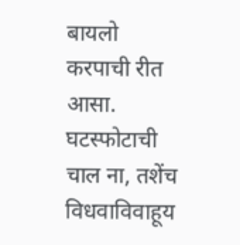बायलो करपाची रीत आसा. घटस्फोटाची चाल ना, तशेंच विधवाविवाहूय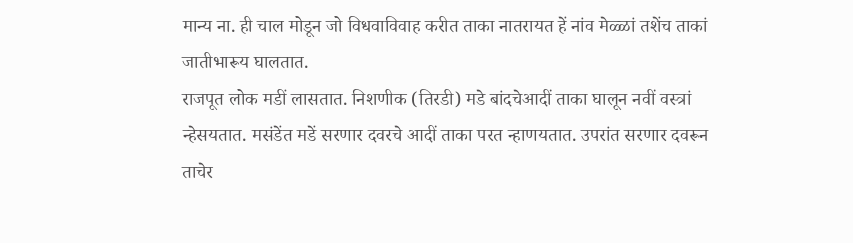मान्य ना. ही चाल मोडून जो विधवाविवाह करीत ताका नातरायत हें नांव मेळ्ळां तशेंच ताकां जातीभारूय घालतात.
राजपूत लोक मडीं लासतात. निशणीक (तिरडी) मडे बांदचेआदीं ताका घालून नवीं वस्त्रां न्हेसयतात. मसंडेंत मडें सरणार दवरचे आदीं ताका परत न्हाणयतात. उपरांत सरणार दवरून ताचेर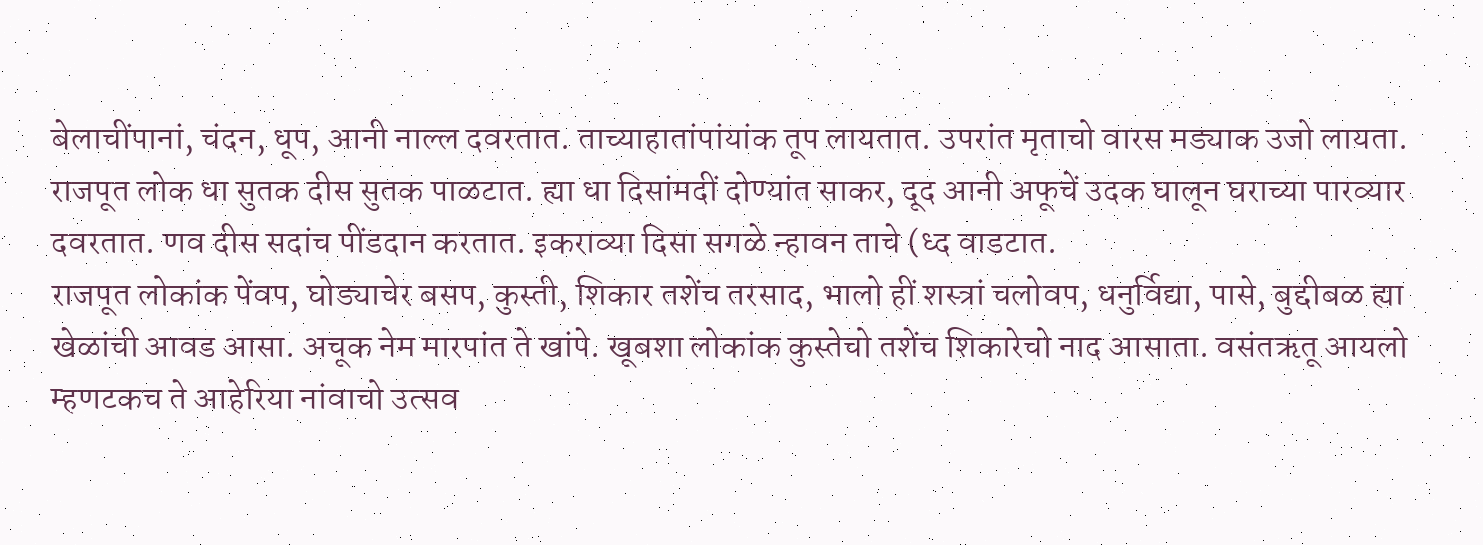बेलाचींपानां, चंदन, धूप, आनी नाल्ल दवरतात. ताच्याहातांपांयांक तूप लायतात. उपरांत मृताचो वारस मड्याक उजो लायता.
राजपूत लोक धा सुतक दीस सुतक पाळटात. ह्या धा दिसांमदीं दोण्यांत साकर, दूद आनी अफूचें उदक घालून घराच्या पारव्यार दवरतात. णव दीस सदांच पींडदान करतात. इकराव्या दिसा सगळे न्हावन ताचे (ध्द वाडटात.
राजपूत लोकांक पेंवप, घोड्याचेर बसप, कुस्ती, शिकार तशेंच तरसाद, भालो हीं शस्त्रां चलोवप, धनुर्विद्या, पासे, बुद्दीबळ ह्या खेळांची आवड आसा. अचूक नेम मारपांत ते खांपे. खूबशा लोकांक कुस्तेचो तशेंच शिकारेचो नाद आसाता. वसंतऋतू आयलो म्हणटकच ते आहेरिया नांवाचो उत्सव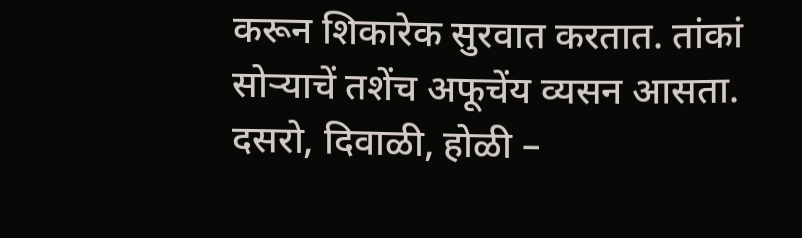करून शिकारेक सुरवात करतात. तांकां सोऱ्याचें तशेंच अफूचेंय व्यसन आसता.
दसरो, दिवाळी, होळी –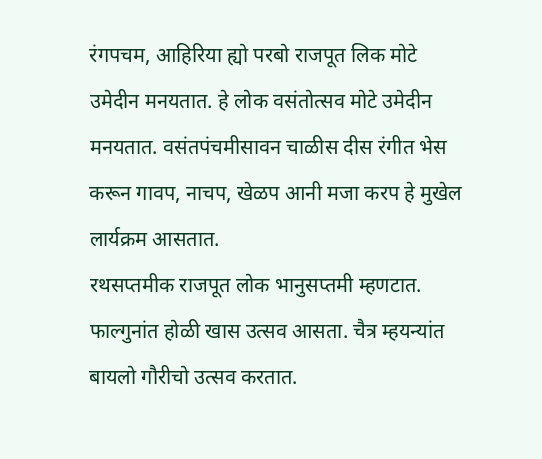रंगपचम, आहिरिया ह्यो परबो राजपूत लिक मोटे उमेदीन मनयतात. हे लोक वसंतोत्सव मोटे उमेदीन मनयतात. वसंतपंचमीसावन चाळीस दीस रंगीत भेस करून गावप, नाचप, खेळप आनी मजा करप हे मुखेल लार्यक्रम आसतात.
रथसप्तमीक राजपूत लोक भानुसप्तमी म्हणटात. फाल्गुनांत होळी खास उत्सव आसता. चैत्र म्हयन्यांत बायलो गौरीचो उत्सव करतात.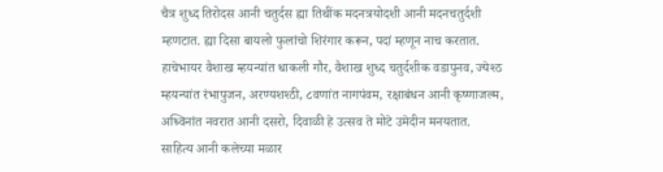चैत्र शुध्द तिरोदस आनी चतुर्दस ह्या तिथींक मदनत्रयोदशी आनी मदनचतुर्दशी म्हणटात. ह्या दिसा बायलो फुलांचो शिरंगार करून, पदां म्हणून नाच करतात. हाचेभायर वैशाख म्हयन्यांत धाकली गौर, वैशाख शुध्द चतुर्दशीक वडापुनव, ज्येश्ठ म्हयन्यांत रंभापुजन, अरण्यशश्ठी, ८वणांत नागपंवम, रक्षाबंधन आनी कृष्णाजल्म, अश्र्विनांत नवरात आनी दसरो, दिवाळी हे उत्सव ते मोटे उमेदीन मनयतात.
साहित्य आनी कलेच्या मळार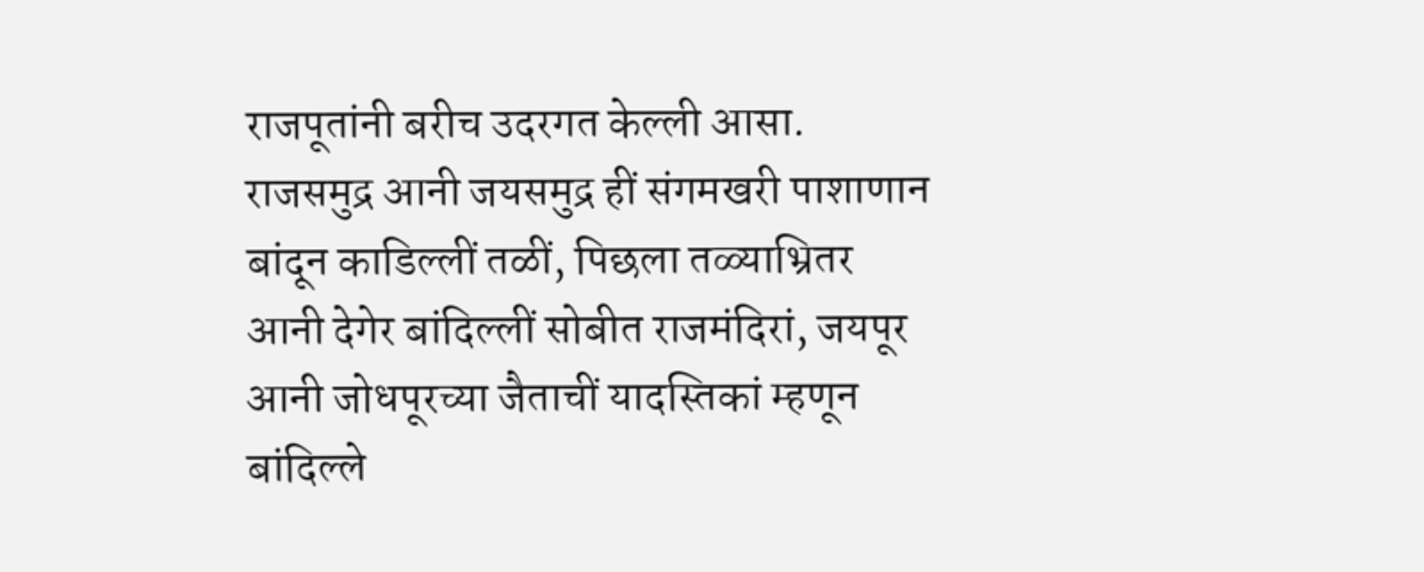राजपूतांनी बरीच उदरगत केल्ली आसा. राजसमुद्र आनी जयसमुद्र हीं संगमखरी पाशाणान बांदून काडिल्लीं तळीं, पिछला तळ्याभ्रितर आनी देगेर बांदिल्लीं सोबीत राजमंदिरां, जयपूर आनी जोधपूरच्या जैताचीं यादस्तिकां म्हणून बांदिल्ले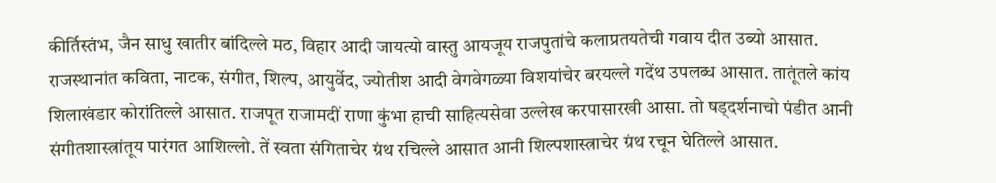कीर्तिस्तंभ, जैन साधु खातीर बांदिल्ले मठ, विहार आदी जायत्यो वास्तु आयजूय राजपुतांचे कलाप्रतयतेची गवाय दीत उब्यो आसात.
राजस्थानांत कविता, नाटक, संगीत, शिल्प, आयुर्वेद, ज्योतीश आदी वेगवेगळ्या विशयांचेर बरयल्ले गदेंथ उपलब्ध आसात. तातूंतले कांय शिलाखंडार कोरांतिल्ले आसात. राजपूत राजामदीं राणा कुंभा हाची साहित्यसेवा उल्लेख करपासारखी आसा. तो षड्दर्शनाचो पंडीत आनी संगीतशास्त्रांतूय पारंगत आशिल्लो. तें स्वता संगिताचेर ग्रंथ रचिल्ले आसात आनी शिल्पशास्त्राचेर ग्रंथ रचून घेतिल्ले आसात.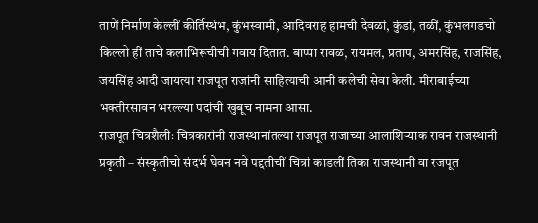ताणें निर्माण केल्लीं कीर्तिस्थंभ, कुंभस्वामी, आदिवराह हामची देवळां, कुंडां, तळीं, कुंभलगडचो किल्लो हीं ताचे कलाभिरूचीची गवाय दितात. बाप्पा रावळ, रायमल, प्रताप, अमरसिंह, राजसिंह, जयसिंह आदी जायत्या राजपूत राजांनी साहित्याची आनी कलेची सेवा केली. मीराबाईच्या भक्तीरसावन भरल्ल्या पदांची खुबूच नामना आसा.
राजपूत चित्रशैलीः चित्रकारांनी राजस्थानांतल्या राजपूत राजाच्या आलाशिऱ्याक रावन राजस्थानी प्रकृती – संस्कृतीचो संदर्भ घेवन नवे पद्दतीचीं चित्रां काडलीं तिका राजस्थानी वा रजपूत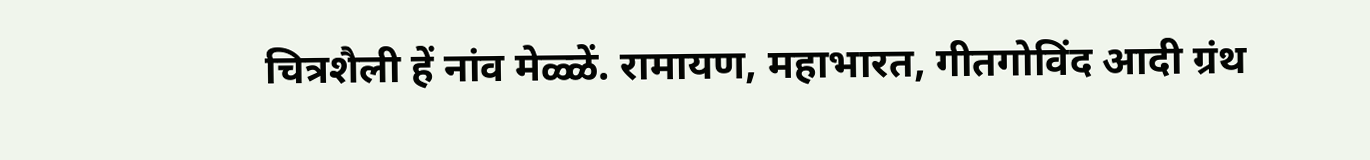चित्रशैली हें नांव मेळ्ळें. रामायण, महाभारत, गीतगोविंद आदी ग्रंथ